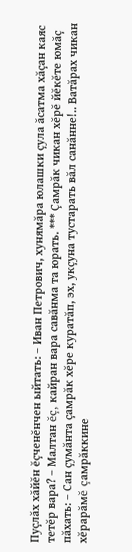Пуçлăх хăйĕн ĕçченĕнчен ыйтать: – Иван Петрович, хунямăра юлашки çула ăсатма хăçан каяс тетĕр вара? – Малтан ĕç, кайран вара савăнма та юрать. *** Çамрăк чикан хĕрĕ йĕкĕте юмăç пăхать: – Сан çумăнта çамрăк хĕре куратăп, эх, укçуна тустарать вăл санăнне!.. Ватăрах чикан хĕрарăмĕ çамрăккине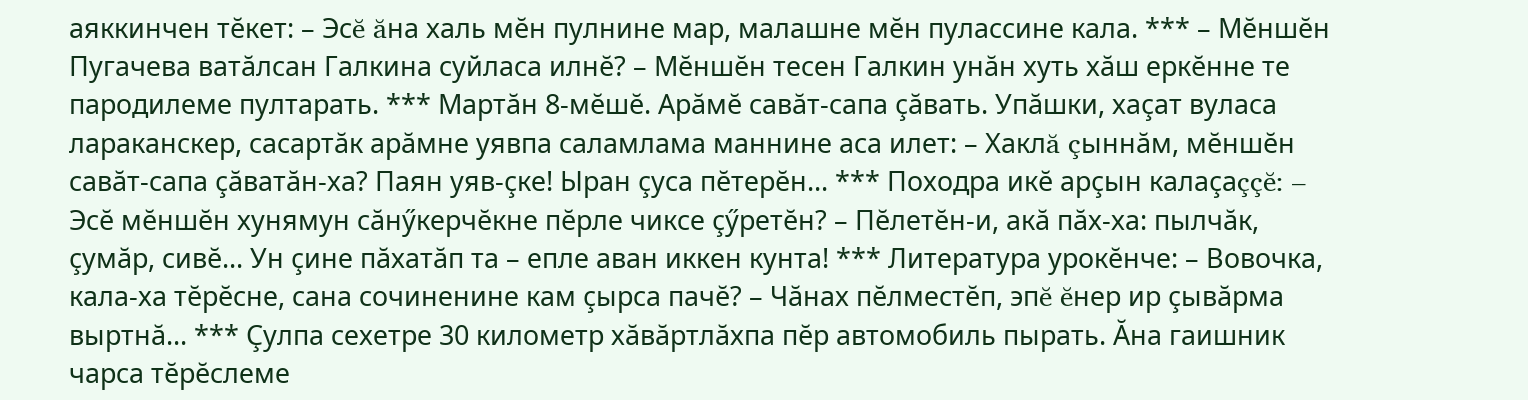аяккинчен тĕкет: – Эсĕ ăна халь мĕн пулнине мар, малашне мĕн пулассине кала. *** – Мĕншĕн Пугачева ватăлсан Галкина суйласа илнĕ? – Мĕншĕн тесен Галкин унăн хуть хăш еркĕнне те пародилеме пултарать. *** Мартăн 8-мĕшĕ. Арăмĕ савăт-сапа çăвать. Упăшки, хаçат вуласа лараканскер, сасартăк арăмне уявпа саламлама маннине аса илет: – Хаклă çыннăм, мĕншĕн савăт-сапа çăватăн-ха? Паян уяв-çке! Ыран çуса пĕтерĕн... *** Походра икĕ арçын калаçаççĕ: – Эсĕ мĕншĕн хунямун сăнӳкерчĕкне пĕрле чиксе çӳретĕн? – Пĕлетĕн-и, акă пăх-ха: пылчăк, çумăр, сивĕ... Ун çине пăхатăп та – епле аван иккен кунта! *** Литература урокĕнче: – Вовочка, кала-ха тĕрĕсне, сана сочиненине кам çырса пачĕ? – Чăнах пĕлместĕп, эпĕ ĕнер ир çывăрма выртнă... *** Çулпа сехетре 30 километр хăвăртлăхпа пĕр автомобиль пырать. Ăна гаишник чарса тĕрĕслеме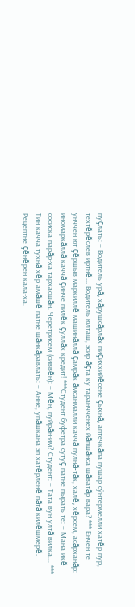пуçлать: – Водитель урă, хăрушсăрлăх пиçиххийĕсене çыхнă, аптечкăпа пушар сӳнтермелли хатĕр пур, техтĕрĕслев иртнĕ... Водитель юлташ, эсир ăçта ку таранчченех йăпшăнса шăватăр вара? *** Енчен те унччен ют çĕршыв маркиллĕ машинăллă çамрăк ăмсанмалли каччă пулнă-тăк, халĕ, хĕрсем, асăрханăр: иномаркăллă каччă çинче пилĕк çуллăх кредит! ***Студент буфетра сутуç патне пырать те: – Мана икĕ сосиска парăр-ха тархасшăн. Черетрисем (сиввĕн): – Мĕн, пуйрăн-им? Студент: – Тата вун ултă вилка... *** Тин качча тухнă хĕр амăшĕ патне шăнкăравлать: – Анне, упăшкана эп хатĕрленĕ пăтă килĕшмерĕ. Рецептне çĕнĕрен кала-ха.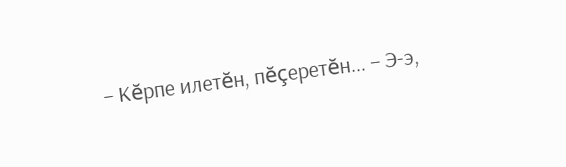– Кĕрпе илетĕн, пĕçеретĕн... – Э-э,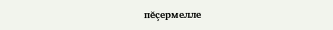пĕçермелле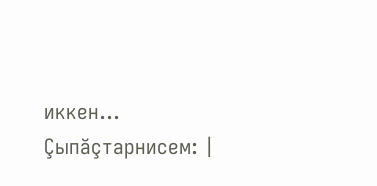иккен...
Çыпăçтарнисем: |